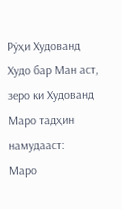Рӯҳи Худованд Худо бар Ман аст,
зеро ки Худованд Маро тадҳин намудааст:
Маро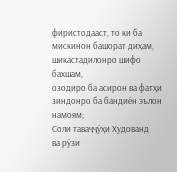фиристодааст, то ки ба мискинон башорат диҳам,
шикастадилонро шифо бахшам,
озодиро ба асирон ва фатҳи зиндонро ба бандиён эълон намоям;
Соли таваҷҷӯҳи Худованд
ва рӯзи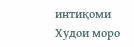интиқоми Худои моро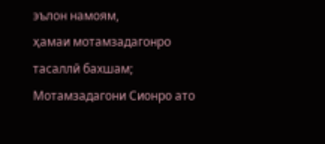эълон намоям,
ҳамаи мотамзадагонро тасаллӣ бахшам;
Мотамзадагони Сионро ато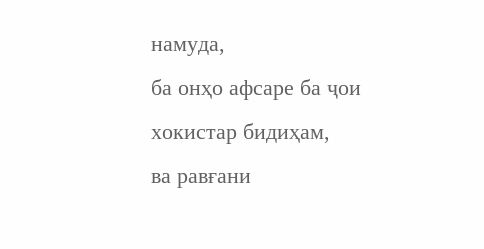намуда,
ба онҳо афсаре ба ҷои хокистар бидиҳам,
ва равғани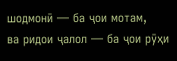шодмонӣ — ба ҷои мотам,
ва ридои ҷалол — ба ҷои рӯҳи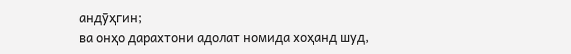андӯҳгин;
ва онҳо дарахтони адолат номида хоҳанд шуд,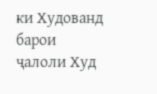ки Худованд барои ҷалоли Худ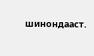шинондааст.